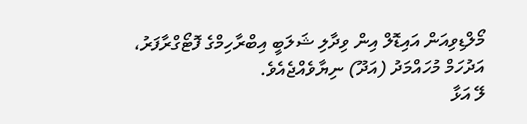މޯލްޑިވިއަން އައިޑޮލް އިން ވިދާލި ޝަލަބީ އިބްރާހިމްގެ ފޮޓޯގްރާފަރު، އަދުހަމް މުހައްމަދު (އަދޫ) ނިޔާވެއްޖެއެވެ.
ލޭ އަޅާ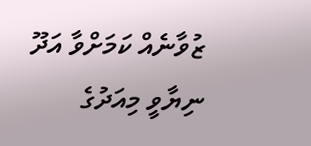ޒުވާނެއް ކަމަށްވާ އަދޫ ނިޔާވީ މިއަދުގެ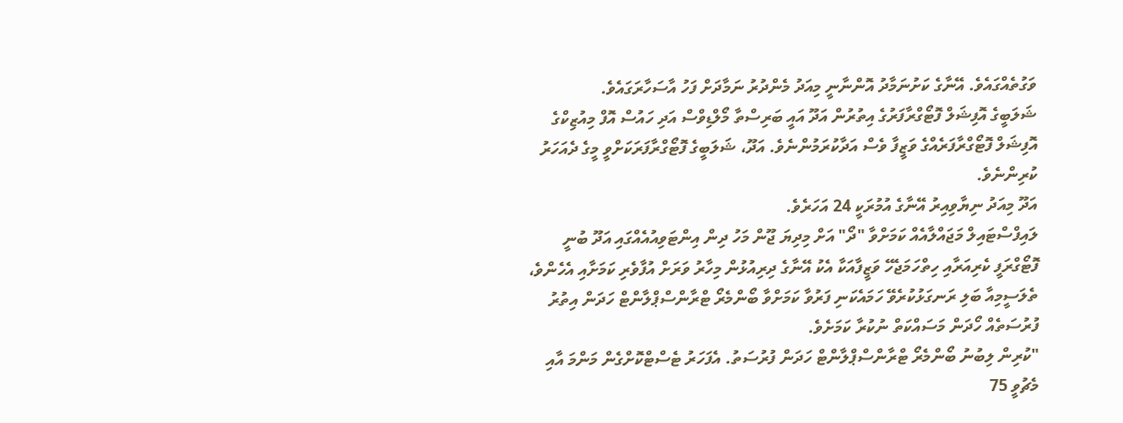ވަގުތެއްގައެވެ. އޭނާގެ ކަށުނަމާދު އޮންނާނީ މިއަދު މެންދުރު ނަމާދަށް ފަހު އާސަހާރަގައެވެ.
ޝަލަބީގެ އޮފިޝަލް ފޮޓޯގްރާފަރުގެ އިތުރުން އަދޫ އައީ ބަރިސްތާ މޯލްޑިވްސް އަދި ހައުސް އޮފް މިއުޒިކްގެ އޮފިޝަލް ފޮޓޯގްރާފަރެއްގެ ވަޒީފާ ވެސް އަދާކުރަމުންނެވެ. އަދޫ، ޝަލަބީގެ ފޮޓޯގްރާފަރަކަށްވީ މީގެ ދެއަހަރު ކުރިންނެވެ.
އަދޫ މިއަދު ނިޔާވިއިރު އޭނާގެ އުމުރަކީ 24 އަހަރެވެ.
ލައިފްސްޓައިލް މަޖައްލާއެއް ކަމަށްވާ "ދޯ" އަށް މިދިޔަ ޖޫން މަހު ދިން އިންޓަވިއުއެއްގައި އަދޫ ބުނީ ފޮޓޯގްރަފީ ކެރިއަރާއި ހިތްހަމަޖެހޭ ވަޒީފާއަކާ އެކު އޭނާގެ ދިރިއުޅުން މިހާރު ވަރަށް އުފާވެރި ކަމަށާއި އެހެންވެ، ތެލަސީމިއާ ބަލި ރަނގަޅުކުރެވޭ ހަމައެކަނި ފަރުވާ ކަމަށްވާ ބޯންމެރޯ ޓްރާންސްޕްލާންޓް ހަދަން އިތުރު ފުރުސަތެއް ހޯދަން މަސައްކަތް ނުކުރާ ކަމަށެވެ.
"ކުރިން ލިބުނު ބޯންމެރޯ ޓްރާންސްޕްލާންޓް ހަދަން ފުރުސަތު. އެފަހަރު ޓެސްޓްކޮށްގެން މަންމަ އާއި މެޗުވީ 75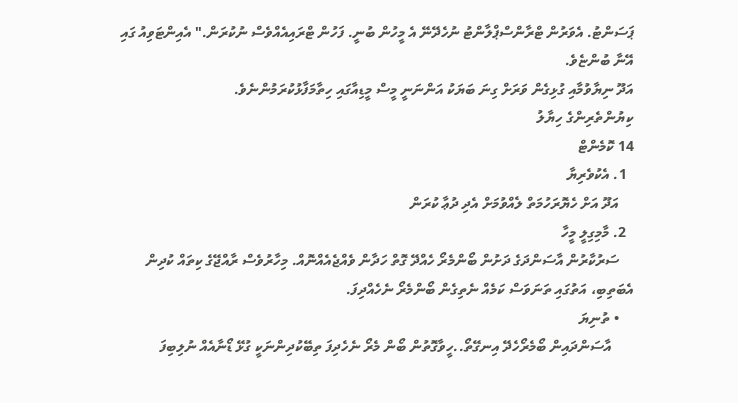ޕަސަންޓު. އެވަރުން ޓްރާންސްޕްލާންޓު ނުހެދޭނޭ އެ މީހުން ބުނީ. ފަހުން ޓްރައިއެއްވެސް ނުކުރަން." އެއިންޓަވިއު ގައި އޭނާ ބުންޏެވެ.
އަދޫ ނިޔާވުމާއި ގުޅިގެން ވަރަށް ގިނަ ބަޔަކު އަންނަނީ މީސް މީޑިއާގައި ހިތާމަފާޅުކުރަމުންނެވެ.
ކިޔުންތެރިންގެ ހިޔާލު
14 ކޮމެންޓް
  1. އެކުވެރިޔާ
    އަދޫ އަށް ހެޔޮރަހުމަތް ލެއްވުމަށް އެދި ދުޢާ ކުރަން
  2. މާމިގިލީ މީހާ
    ސަރުކާރުން އާސަންދަގެ ދަށުން ބޯންމެރޯ ހެއްދޭ ގޮތް ހަދާން ވެއްޖެއެއްނޮއް. މިހާރުވެސް ރާއްޖޭގެ ކިތައް ކުދިން އެބަތިބި، އަތުގައި ތަނަވަސް ކަމެއް ނެތިގެން ބޯންމެރޯ ނެހެއްދިފަ.
    • ތުނިޔަ
      އާސަންދައިން ބޯމެރޯހެދޭ އިނގޭތޯ..ހީވާގޮތުން ބޯން މެރޯ ނެހެދިފަ ތިބޭކުދިންނަކީ ގުޅޭ ޑޯނާއެއް ނުލިބިފަ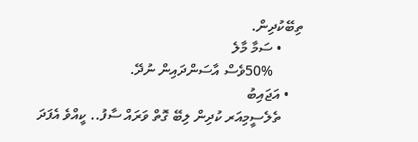ތިބޭކުދިން.
      • ސަމާ މާލެ
        50%ވެސް އާސަންދައިން ނުދޭ.
    • އަޖައިބު
      ތެލެސީމިއަރ ކުދިން ލިބޭ ގޮތް ވަރައް ސާފު.. ކީއްވެ އެފަދަ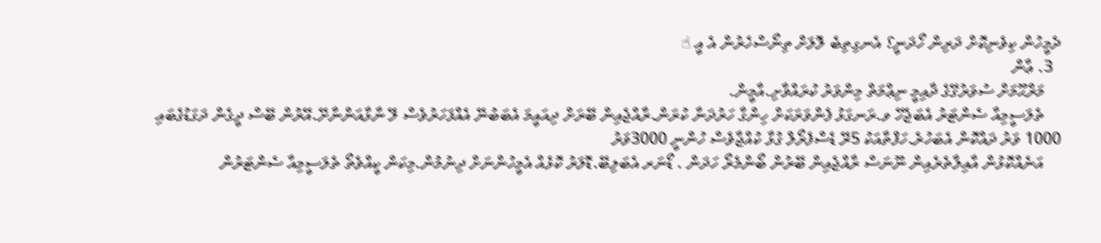ދެމީހުން ކިވެނިކޮށް ދަރިން ހޯދަނީ؟ އެނގިތިބެ ލޮލަށް ތިނޯސްހެރުން އެ އީ ☝
  3. ޢާން
    މަރްޙޫމަށް ސުވަރުގޭގެ ދާއިމީ ނިޢްމަތް މިންވަރު ކުރައްވާށި.އާމީން.
    ތެލަސީމިއާ ސެންޓަރު އެބަޖެހޭ ވ.ރަނގަޅު ފެންވަރަކަށް ހިންގާ ހަރުދަނާ ކުރަން.ރާއްޖެއިން ބޭރަށް ދިއައީމަ އެބަބުނޭ އެއްފަހަރުވެސް ލޭ ނާޅާއަންނާށޭ.އޭރުން ބޭސް ދީގެން ދަގަޑުގެބައި 1000 ވަރު ދައްކޮން އެބަހުރެ.ހަފްތާއަކު 5ރޭ ޑެސްފެރޯލް ގުޅާ ކުއްޖާވެސް ހުންނީ 3000ވަރު
    އަނެއްކޮޅުން އާއިލާތެރެއިން ނޫނަސް ރާއްޖެއިން ބޭރުން ބޯންމެރޯ ހަދަން . ޑޯނަރ އެބަލިބޭ.ޑޮލަރު ކޮޅެއް އެމީހުންނަށް ދިނުމުން.މިކަން ކީއްވެތޯ ތެލަސީމިއާ ސެންޓަރުން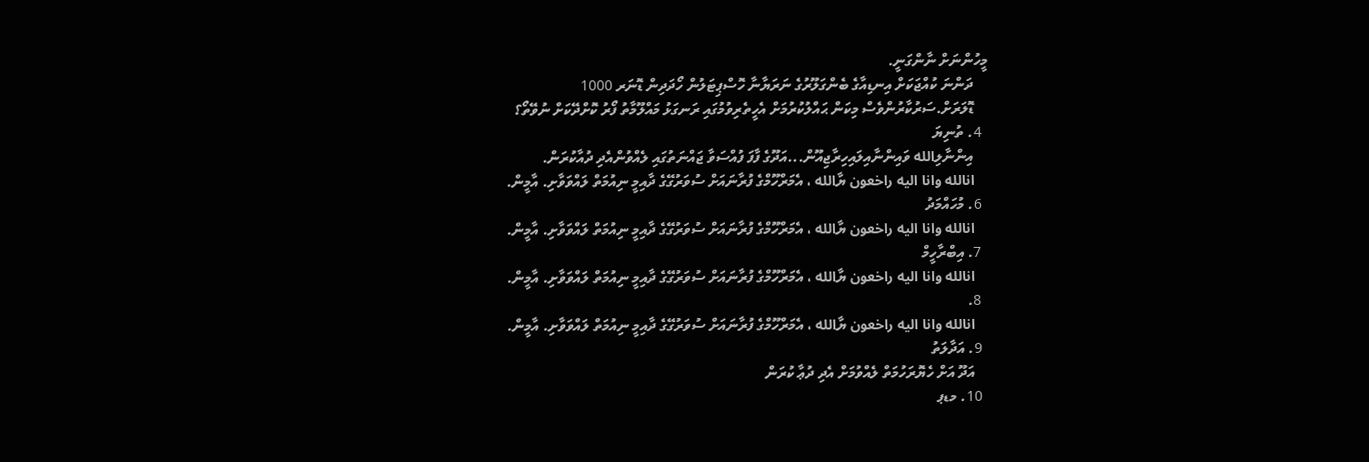މީހުންނަށް ނާންގަނީ.
    ދަންނަ ކުއްޖަކަށް އިނޑިއާގެ ބެންގަލޫރުގެ ނަރަޔާނާ ހޮސްޕިޓަލުން ހޯދަދިން ޑޮނަރ 1000
    ޑޮލަރަށް.ސަރުކާރުންވެސް މިކަން ޙައްލުކުރުމަށް އެހީތެރިވުމުގައި ރަނގަޅު މައްލޫމާތު ފޯރު ކޮށްދޭކަށް ނުވޭތޯ؟
  4. ތުނިޔަ
    އިންނާލިالله ވައިންނާއިލައިހިރާޖިއޫން...އަދޫގެ ފާފަ ފުއްސަވާ ޖައްނަތުގައި ލެއްވުންއެދި ދުއާކުރަން.
    انالله وانا اليه راخعون ޔާالله ، އެމަރްހޫމްގެ ފުރާނައަށް ސުވަރުގޭގެ ދާއިމީ ނިއުމަތް ލައްވަވާށި. އާމީން.
  6. މުހައްމަދު
    انالله وانا اليه راخعون ޔާالله ، އެމަރްހޫމްގެ ފުރާނައަށް ސުވަރުގޭގެ ދާއިމީ ނިއުމަތް ލައްވަވާށި. އާމީން.
  7. އިބްރާހީމް
    انالله وانا اليه راخعون ޔާالله ، އެމަރްހޫމްގެ ފުރާނައަށް ސުވަރުގޭގެ ދާއިމީ ނިއުމަތް ލައްވަވާށި. އާމީން.
  8.
    انالله وانا اليه راخعون ޔާالله ، އެމަރްހޫމްގެ ފުރާނައަށް ސުވަރުގޭގެ ދާއިމީ ނިއުމަތް ލައްވަވާށި. އާމީން.
  9. އަދާލަތު
    އަދޫ އަށް ހެޔޮރަހުމަތް ލެއްވުމަށް އެދި ދުޢާ ކުރަން
  10. މޑޕ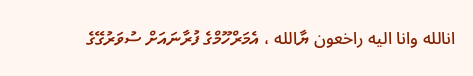انالله وانا اليه راخعون ޔާالله ، އެމަރްހޫމްގެ ފުރާނައަށް ސުވަރުގޭގެ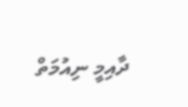ދާއިމީ ނިއުމަތް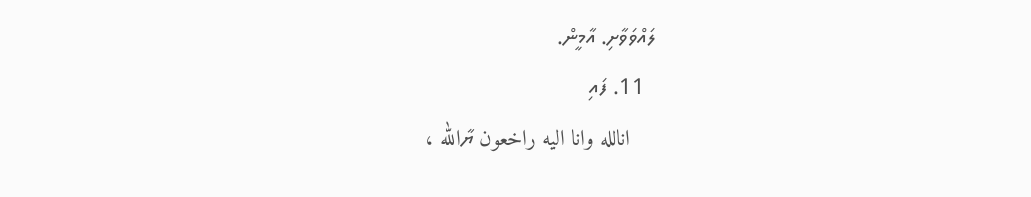ލައްވަވާށި. އާމީން.
  11. ފައި
    انالله وانا اليه راخعون ޔާالله ،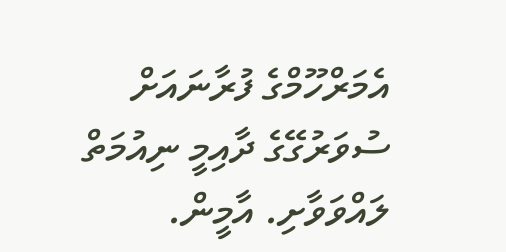އެމަރްހޫމްގެ ފުރާނައަށް ސުވަރުގޭގެ ދާއިމީ ނިއުމަތް ލައްވަވާށި. އާމީން.